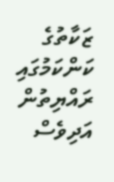ޒަކާތުގެ ކަންކަމުގައި ރައްޔިތުން އަދިވެސް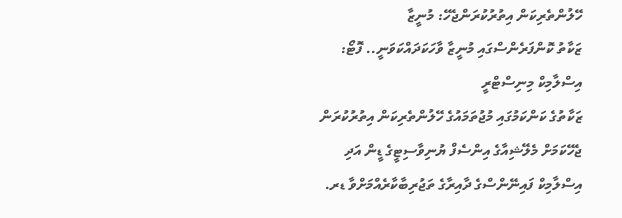ހޭލުންތެރިކަން އިތުރުކުރަންޖެހޭ: މުނީޒާ
ޒަކާތު ކޮންފަރެންސްގައި މުނީޒާ ވާހަކަދައްކަވަނީ.. ފޮޓޯ: އިސްލާމިކް މިނިސްޓްރީ
ޒަކާތުގެ ކަންކަމުގައި މުޖުތަމައުގެ ހޭލުންތެރިކަން އިތުރުކުރަން ޖެހޭކަމަށް މެލޭޝިއާގެ އިންސެފް ޔުނިވާސިޓީގެ ޑީން އަދި އިސްލާމިކް ފައިނޭންސްގެ ދާއިރާގެ ތަޖުރިބާކާރެއްމަށްވާ ޑރ.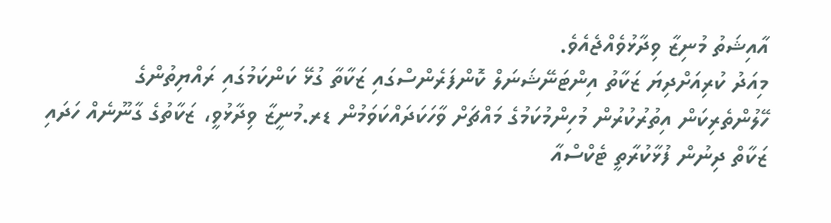އާއިޝަތު މުނިޒާ ވިދާޅުވެއްޖެއެވެ.
މިއަދު ކުރިއަށްދިޔަ ޒަކާތު އިންޓަނޭޝަނަލް ކޮންފަރެންސްގައި ޒަކާތާ ގުޅޭ ކަންކަމުގައި ރައްޔިތުންގެ ހޭލުންތެރިކަން އިތުރުކުރުން މުހިންމުކަމުގެ މައްޗަށް ވާހަކަދައްކަވަމުން ޑރ.މުނީޒާ ވިދާޅުވީ، ޒަކާތުގެ ގާނޫނެއް ހަދައި ޒަކާތް ދިނުން ފުޅާކުރާތީ ޓެކްސްއާ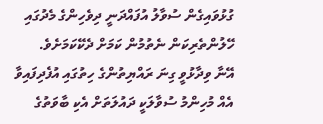ގުޅުވައިގެން ސުވާލު އުފައްދަނީ ދިވެހިންގެ މެދުގައި ހޭލުންތެރިކަން ނެތުމުން ކަމަށް ދެކޭކަމަށެވެ.
އޭނާ ވިދާޅުވީ ގިނަ ރައްޔިތުންގެ ހިތުގައި އުފެދިފައިވާ އެއް މުހިންމު ސުވާލަކީ ދައުލަތަށް އެކި ބާވަތުގެ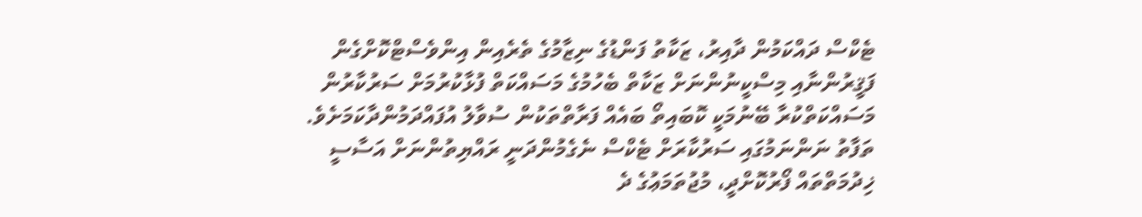ޓެކްސް ދައްކަމުން ދާއިރު، ޒަކާތު ފަންޑުގެ ނިޒާމުގެ ތެރެއިން އިންވެސްޓްކޮށްގެން ފަޤީރުންނާއި މިސްކީނުންނަށް ޒަކާތް ބެހުމުގެ މަސައްކަތް ފުޅާކުރުމަށް ސަރުކާރުން މަސައްކަތްކުރާ ބޭނުމަކީ ކޮބައިތޯ ބައެއް ފަރާތްތަކުން ސުވާލު އުފައްދަމުންދާކަމަށެވެ. ތަފާތު ނަންނަމުގައި ސަރުކާރަށް ޓެކްސް ނެގެމުންދަނީ ރައްޔިތުންނަށް އަސާސީ ޚިދުމަތްތައް ފޯރުކޮށްދީ، މުޖުތަމަޢުގެ ދެ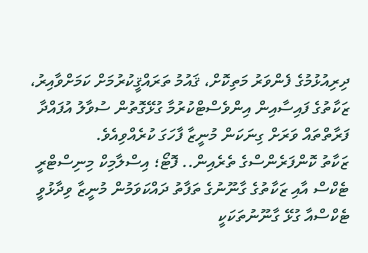ދިރިއުޅުމުގެ ފެންވަރު މަތިކޮށް، ޤައުމު ތަރައްޤީކުރުމަށް ކަމަށްވާއިރު، ޒަކާތުގެ ފައިސާއިން އިންވެސްޓްކުރުމާ ގުޅޭގޮތުން ސުވާލު އުފައްދާ ފަރާތްތައް ވަރަށް ގިނަކަން މުނީޒާ ފާހަގަ ކުރެއްވިއެވެ.
ޒަކާތު ކޮންފަރެންސްގެ ތެރެއިން.. ފޮޓޯ؛ އިސްލާމިކް މިނިސްޓްރީ
ޓެކްސް އާއި ޒަކާތުގެ ގާނޫނުގެ ތަފާތު ދައްކަވަމުން މުނީޒާ ވިދާޅުވީ ޓެކްސްއާ ގުޅޭ ގާނޫނުތަކަކީ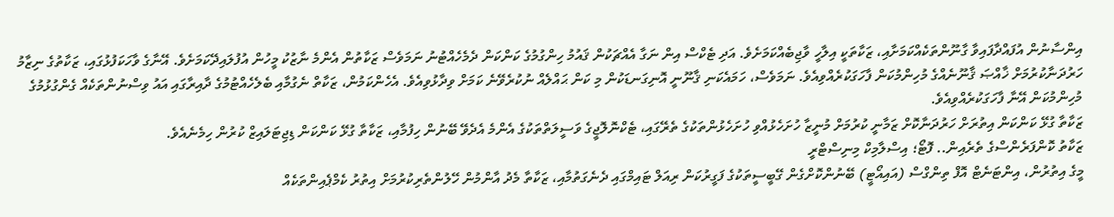އިންސާނުން އުފައްދާފައިވާ ގާނޫންތަކެއްކަމަށާއި، ޒަކާތަކީ އިލާހީ ވާޖިބެއްކަމަށެވެ. އަދި ޓެކްސް އިން ނަގާ އެއްޗަކުން ޤައުމު ހިންގުމުގެ ކަންކަން ދެމެހެއްޓުނު ނަމަވެސް ޒަކާތުން އެންމެ ނާޒުކު މީހުން އުފުލައިދޭކަމަށެވެ. އޭނާގެ ވާހަކަފުޅުގައި، ޒަކާތުގެ ނިޒާމު ހަރުދަނާކުރުމަށް ޚާއްޞަ ޤާނޫނެއްގެ މުހިންމުކަން ފާހަގަކުރެއްވިއެވެ. ނަމަވެސް، ހަމައެކަނި ޤާނޫނީ އޮނިގަނޑަކުން މި ކަން ޙައްލެއް ނުކުރެވޭނެ ކަމަށް ވިދާޅުވިއެވެ. އެހެންކަމުން، ޒަކާތް ނެގުމާއި ބެލެހެއްޓުމުގެ ދާއިރާގައި އައު ވިސްނުންތަކެއް ގެންގުޅުމުގެ މުހިންމުކަން އޭނާ ފާހަގަކުރެއްވިއެވެ.
ޒަކާތާ ގުޅޭ ކަންކަން އިތުރަށް ހަރުދަނާކޮށް ޒަމާނީ ކުރުމަށް މުނީޒާ ހުށަހެޅުއްވި ހުށަހެޅުންތަކުގެ ތެރޭގައި، ޓެކްނޮލޮޖީގެ ވަސީލަތްތަކުގެ އެންމެ އެދެވޭ ބޭނުން ހިފުމާއި، ޒަކާތާ ގުޅޭ ކަންކަން ޑިޖިޓަލައިޒް ކުރުން ހިމެނެއެވެ.
ޒަކާތު ކޮންފަރެންސްގެ ތެރެއިން.. ފޮޓޯ؛ އިސްލާމިކް މިނިސްޓްރީ
މީގެ އިތުރުން، އިންޓަނެޓް އޮފް ތިންގްސް (އައިއޯޓީ) ބޭނުންކޮށްގެން ގޭބީސީތަކުގެ ފަގީރުކަން ރިއަލް ޓައިމްގައި ދެނެގަތުމާއި، ޒަކާތާ މެދު އާންމުން ހޭލުންތެރިކުރުމަށް އިތުރު ކެމްޕެއިންތަކެއް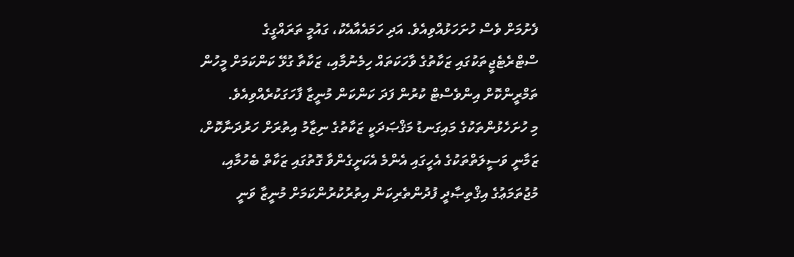ފެށުމަށް ވެސް ހުށަހަޅުއްވިއެވެ. އަދި ހަމައެއާއެކު، ގައުމީ ތަރައްގީގެ ސްޓްރެޓެޖީތަކުގައި ޒަކާތުގެ ވާހަކަތައް ހިމެނުމާއި، ޒަކާތާ ގުޅޭ ކަންކަމަށް މީހުން ތަމްރީންކޮށް އިންވެސްޓް ކުރުން ފަދަ ކަންކަން މުނީޒާ ފާހަގަކުރެއްވިއެވެ.
މި ހުށަހެޅުންތަކުގެ މައިގަނޑު މަޤްޞަދަކީ ޒަކާތުގެ ނިޒާމު އިތުރަށް ހަރުދަނާކޮށް، ޒަމާނީ ވަސީލަތްތަކުގެ އެހީގައި އެންމެ އެކަށީގެންވާ ގޮތުގައި ޒަކާތް ބެހުމާއި، މުޖުތަމަޢުގެ އިޤްތިޞާދީ ފުދުންތެރިކަން އިތުރުކުރުންކަމަށް މުނީޒާ ވަނީ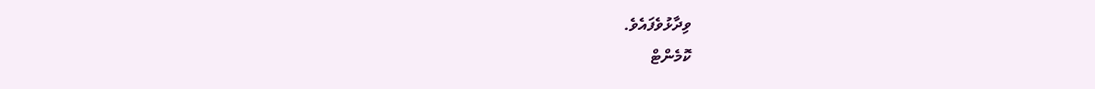ވިދާޅުވެފައެވެ.
ކޮމެންޓް